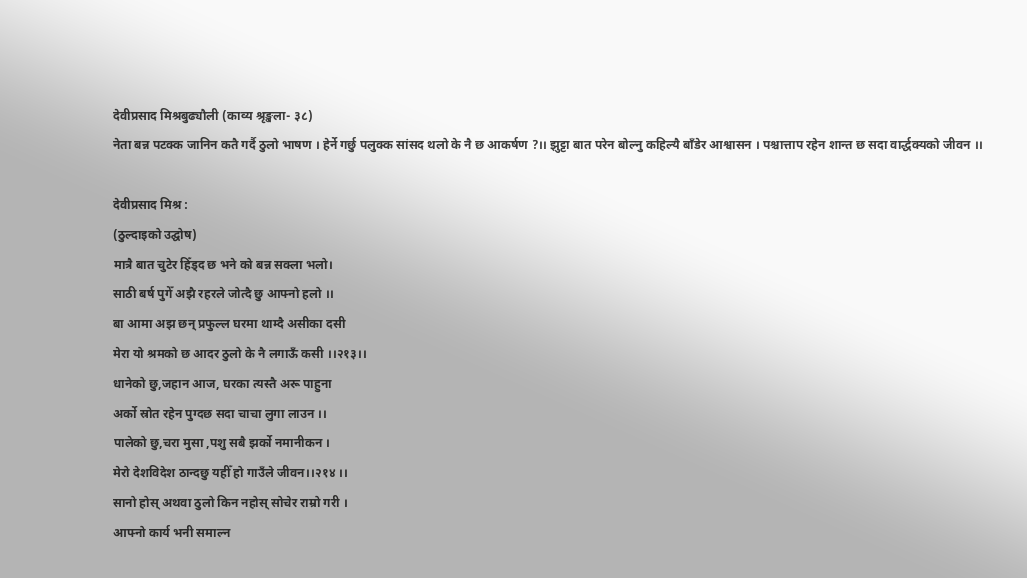देवीप्रसाद मिश्रबुढ्यौली (काव्य श्रृङ्खला- ३८)
नेता बन्न पटक्क जानिन कतै गर्दै ठुलो भाषण । हेर्ने गर्छु पलुक्क सांसद थलो के नै छ आकर्षण ?।। झुट्टा बात परेन बोल्नु कहिल्यै बाँडेर आश्वासन । पश्चात्ताप रहेन शान्त छ सदा वार्द्धक्यको जीवन ।।

देवीप्रसाद मिश्र :
(ठुल्दाइको उद्घोष)
मात्रै बात चुटेर हिँड्द छ भने को बन्न सक्ला भलो।
साठी बर्ष पुगेँ अझै रहरले जोत्दै छु आफ्नो हलो ।।
बा आमा अझ छन् प्रफुल्ल घरमा थाम्दै असीका दसी
मेरा यो श्रमको छ आदर ठुलो के नै लगाऊँ कसी ।।२१३।।
धानेको छु,जहान आज, घरका त्यस्तै अरू पाहुना
अर्को स्रोत रहेन पुग्दछ सदा चाचा लुगा लाउन ।।
पालेको छु,चरा मुसा ,पशु सबै झर्को नमानीकन ।
मेरो देशविदेश ठान्दछु यहीँ हो गाउँले जीवन।।२१४ ।।
सानो होस् अथवा ठुलो किन नहोस् सोचेर राम्रो गरी ।
आफ्नो कार्य भनी समाल्न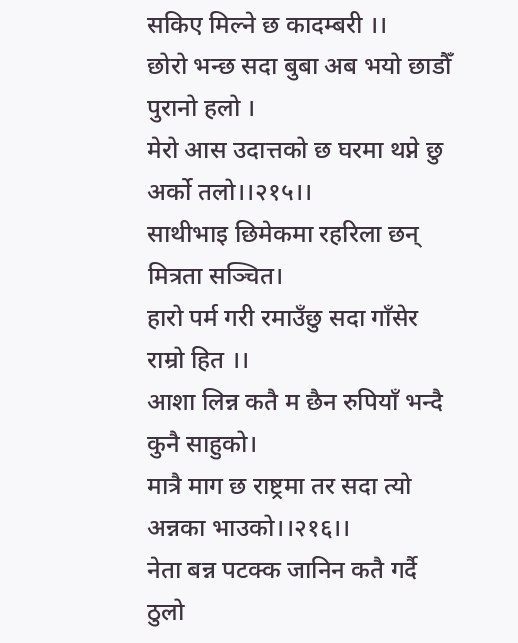सकिए मिल्ने छ कादम्बरी ।।
छोरो भन्छ सदा बुबा अब भयो छाडौँ पुरानो हलो ।
मेरो आस उदात्तको छ घरमा थप्ने छु अर्को तलो।।२१५।।
साथीभाइ छिमेकमा रहरिला छन् मित्रता सञ्चित।
हारो पर्म गरी रमाउँछु सदा गाँसेर राम्रो हित ।।
आशा लिन्न कतै म छैन रुपियाँ भन्दै कुनै साहुको।
मात्रै माग छ राष्ट्रमा तर सदा त्यो अन्नका भाउको।।२१६।।
नेता बन्न पटक्क जानिन कतै गर्दै ठुलो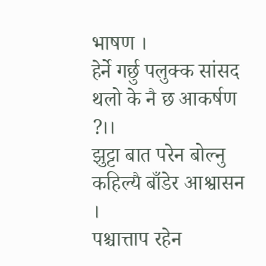भाषण ।
हेर्ने गर्छु पलुक्क सांसद थलो के नै छ आकर्षण ?।।
झुट्टा बात परेन बोल्नु कहिल्यै बाँडेर आश्वासन ।
पश्चात्ताप रहेन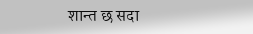शान्त छ सदा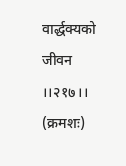वार्द्धक्यको जीवन ।।२१७।।
(क्रमशः)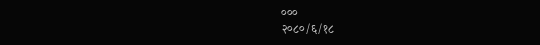०००
२०८०/६/१८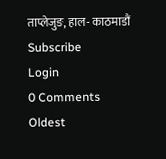ताप्लेजुङ, हाल- काठमाडौं
Subscribe
Login
0 Comments
Oldest